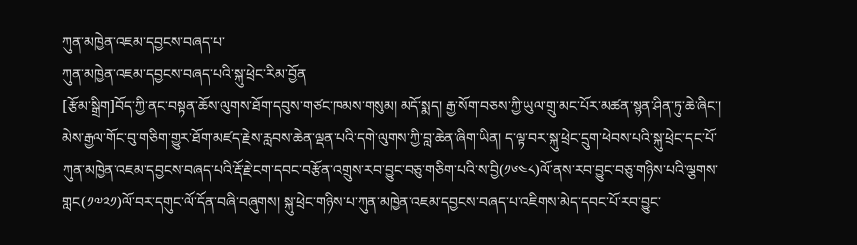ཀུན་མཁྱེན་འཇམ་དབྱངས་བཞད་པ་
ཀུན་མཁྱེན་འཇམ་དབྱངས་བཞད་པའི་སྐུ་ཕྲེང་རིམ་བྱོན
[རྩོམ་སྒྲིག]བོད་ཀྱི་ནང་བསྟན་ཆོས་ལུགས་ཐོག་དབུས་གཙང་ཁམས་གསུམ། མདོ་སྨད། རྒྱ་སོག་བཅས་ཀྱི་ཡུལ་གྲུ་མང་པོར་མཚན་སྙན་ཤིན་ཏུ་ཆེ་ཞིང་། མེས་རྒྱལ་གོང་བུ་གཅིག་གྱུར་ཐོག་མཛད་རྗེས་རླབས་ཆེན་ལྡན་པའི་དགེ་ལུགས་ཀྱི་བླ་ཆེན་ཞིག་ཡིན། ད་ལྟ་བར་སྐུ་ཕྲེང་དྲུག་ཕེབས་པའི་སྐུ་ཕྲེང་དང་པོ་ཀུན་མཁྱེན་འཇམ་དབྱངས་བཞད་པའི་རྡོ་རྗེ་ངག་དབང་བརྩོན་འགྲུས་རབ་བྱུང་བཅུ་གཅིག་པའི་ས་བྱི(༡༦༤༨)ལོ་ནས་རབ་བྱུང་བཅུ་གཉིས་པའི་ལྕགས་གླང(༡༧༢༡)ལོ་བར་དགུང་ལོ་དོན་བཞི་བཞུགས། སྐུ་ཕྲེང་གཉིས་པ་ཀུན་མཁྱེན་འཇམ་དབྱངས་བཞད་པ་འཇིགས་མེད་དབང་པོ་རབ་བྱུང་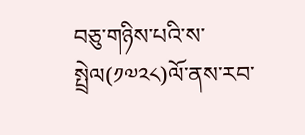བཅུ་གཉིས་པའི་ས་སྤྲེལ(༡༧༢༨)ལོ་ནས་རབ་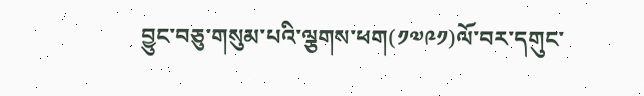བྱུང་བཅུ་གསུམ་པའི་ལྕགས་ཕག(༡༧༩༡)ལོ་བར་དགུང་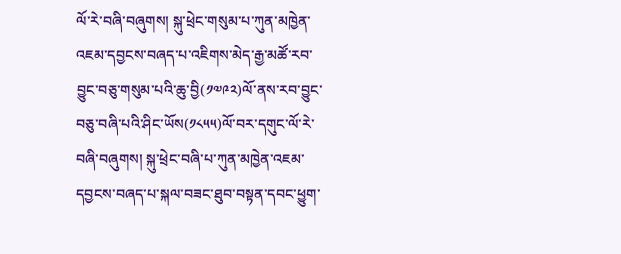ལོ་རེ་བཞི་བཞུགས། སྐུ་ཕྲེང་གསུམ་པ་ཀུན་མཁྱེན་འཇམ་དབྱངས་བཞད་པ་འཇིགས་མེད་རྒྱ་མཚོ་རབ་བྱུང་བཅུ་གསུམ་པའི་ཆུ་བྱི(༡༧༩༢)ལོ་ནས་རབ་བྱུང་བཅུ་བཞི་པའི་ཤིང་ཡོས(༡༨༥༥)ལོ་བར་དགུང་ལོ་རེ་བཞི་བཞུགས། སྐུ་ཕྲེང་བཞི་པ་ཀུན་མཁྱེན་འཇམ་དབྱངས་བཞད་པ་སྐལ་བཟང་ཐུབ་བསྟན་དབང་ཕྱུག་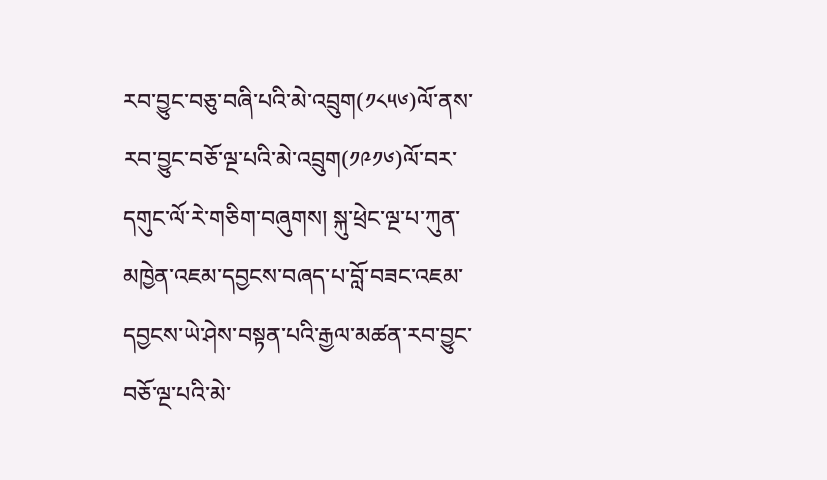རབ་བྱུང་བཅུ་བཞི་པའི་མེ་འབྲུག(༡༨༥༦)ལོ་ནས་རབ་བྱུང་བཅོ་ལྔ་པའི་མེ་འབྲུག(༡༩༡༦)ལོ་བར་དགུང་ལོ་རེ་གཅིག་བཞུགས། སྐུ་ཕྲེང་ལྔ་པ་ཀུན་མཁྱེན་འཇམ་དབྱངས་བཞད་པ་བློ་བཟང་འཇམ་དབྱངས་ཡེ་ཤེས་བསྟན་པའི་རྒྱལ་མཚན་རབ་བྱུང་བཅོ་ལྔ་པའི་མེ་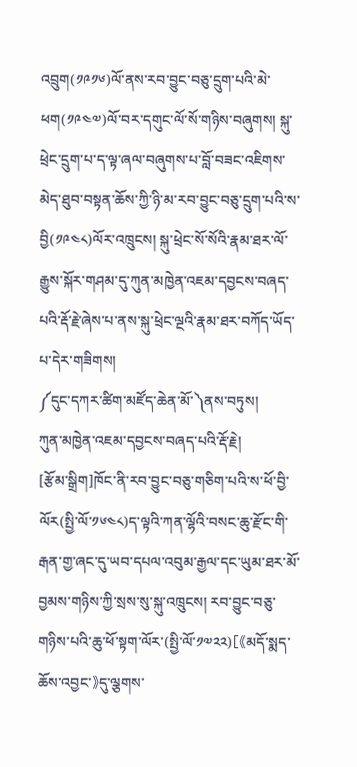འབྲུག(༡༩༡༦)ལོ་ནས་རབ་བྱུང་བཅུ་དྲུག་པའི་མེ་ཕག(༡༩༤༧)ལོ་བར་དགུང་ལོ་སོ་གཉིས་བཞུགས། སྐུ་ཕྲེང་དྲུག་པ་ད་ལྟ་ཞལ་བཞུགས་པ་བློ་བཟང་འཇིགས་མེད་ཐུབ་བསྟན་ཆོས་ཀྱི་ཉི་མ་རབ་བྱུང་བཅུ་དྲུག་པའི་ས་བྱི(༡༩༤༨)ལོར་འཁྲུངས། སྐུ་ཕྲེང་སོ་སོའི་རྣམ་ཐར་ལོ་རྒྱུས་སྐོར་གཤམ་དུ་ཀུན་མཁྱེན་འཇམ་དབྱངས་བཞད་པའི་རྡོ་རྗེ་ཞེས་པ་ནས་སྐུ་ཕྲེང་ལྔའི་རྣམ་ཐར་བཀོད་ཡོད་པ་དེར་གཟིགས།
༼དུང་དཀར་ཚིག་མཛོད་ཆེན་མོ་༽ནས་བཏུས།
ཀུན་མཁྱེན་འཇམ་དབྱངས་བཞད་པའི་རྡོ་རྗེ།
[རྩོམ་སྒྲིག]ཁོང་ནི་རབ་བྱུང་བཅུ་གཅིག་པའི་ས་ཕོ་བྱི་ལོར(སྤྱི་ལོ་༡༦༤༨)ད་ལྟའི་ཀན་ལྷོའི་བསང་ཆུ་རྫོང་གི་རྒན་གྱ་ཞང་དུ་ཡབ་དཔལ་འབུམ་རྒྱལ་དང་ཡུམ་ཐར་མོ་བྱམས་གཉིས་ཀྱི་སྲས་སུ་སྐུ་འཁྲུངས། རབ་བྱུང་བཅུ་གཉིས་པའི་ཆུ་ཕོ་སྟག་ལོར་(སྤྱི་ལོ་༡༧༢༢)[《མདོ་སྨད་ཆོས་འབྱང་》དུ་ལྕགས་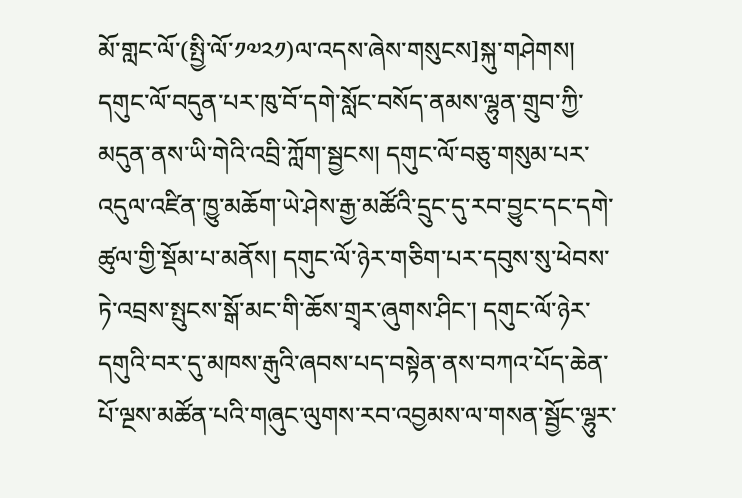མོ་གླང་ལོ་(སྤྱི་ལོ་༡༧༢༡)ལ་འདས་ཞེས་གསུངས]སྐུ་གཤེགས། དགུང་ལོ་བདུན་པར་ཁུ་བོ་དགེ་སློང་བསོད་ནམས་ལྷུན་གྲུབ་ཀྱི་མདུན་ནས་ཡི་གེའི་འབྲི་ཀློག་སྦྱངས། དགུང་ལོ་བཅུ་གསུམ་པར་འདུལ་འཛིན་ཁྱུ་མཆོག་ཡེ་ཤེས་རྒྱ་མཚོའི་དྲུང་དུ་རབ་བྱུང་དང་དགེ་ཚུལ་གྱི་སྡོམ་པ་མནོས། དགུང་ལོ་ཉེར་གཅིག་པར་དབུས་སུ་ཕེབས་ཏེ་འབྲས་སྤུངས་སྒོ་མང་གི་ཆོས་གྲྭར་ཞུགས་ཤིང་། དགུང་ལོ་ཉེར་དགུའི་བར་དུ་མཁས་རྒུའི་ཞབས་པད་བསྟེན་ནས་བཀའ་པོད་ཆེན་པོ་ལྔས་མཚོན་པའི་གཞུང་ལུགས་རབ་འབྱམས་ལ་གསན་སྦྱོང་ལྷུར་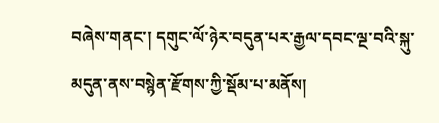བཞེས་གནང་། དགུང་ལོ་ཉེར་བདུན་པར་རྒྱལ་དབང་ལྔ་བའི་སྐུ་མདུན་ནས་བསྙེན་རྫོགས་ཀྱི་སྡོམ་པ་མནོས།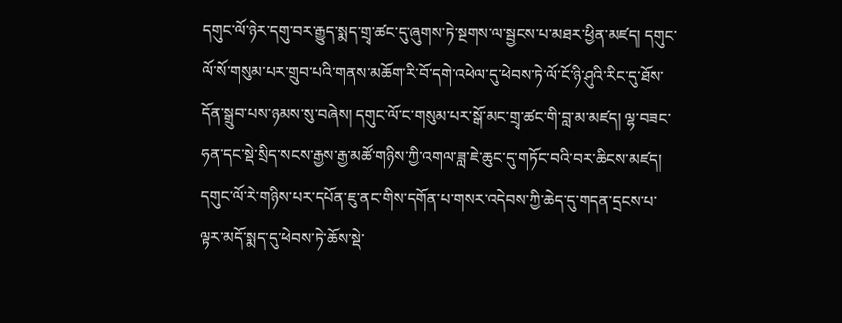དགུང་ལོ་ཉེར་དགུ་བར་རྒྱུད་སྨད་གྲྭ་ཚང་དུ་ཞུགས་ཏེ་སྔགས་ལ་སྦྱངས་པ་མཐར་ཕྱིན་མཛད། དགུང་ལོ་སོ་གསུམ་པར་གྲུབ་པའི་གནས་མཆོག་རི་བོ་དགེ་འཕེལ་དུ་ཕེབས་ཏེ་ལོ་ངོ་ཉི་ཤུའི་རིང་དུ་ཐོས་དོན་སྒྲུབ་པས་ཉམས་སུ་བཞེས། དགུང་ལོ་ང་གསུམ་པར་སྒོ་མང་གྲྭ་ཚང་གི་བླ་མ་མཛད། ལྷ་བཟང་ཧན་དང་སྡེ་སྲིད་སངས་རྒྱས་རྒྱ་མཚོ་གཉིས་ཀྱི་འགལ་ཟླ་ཇེ་ཆུང་དུ་གཏོང་བའི་བར་ཆིངས་མཛད། དགུང་ལོ་རེ་གཉིས་པར་དཔོན་ཇུ་ནང་གིས་དགོན་པ་གསར་འདེབས་ཀྱི་ཆེད་དུ་གདན་དྲངས་པ་ལྟར་མདོ་སྨད་དུ་ཕེབས་ཏེ་ཆོས་སྡེ་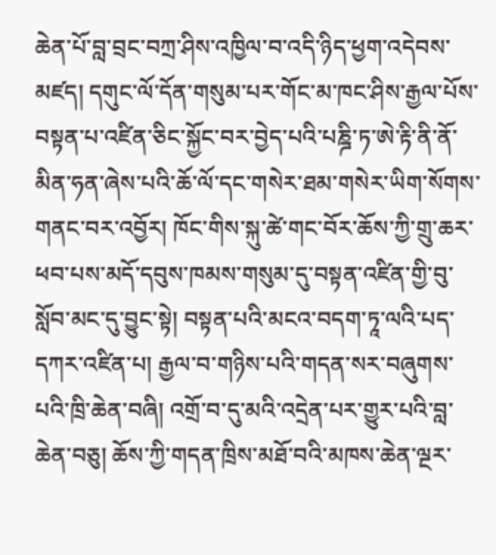ཆེན་པོ་བླ་བྲང་བཀྲ་ཤིས་འཁྱིལ་བ་འདི་ཉིད་ཕྱག་འདེབས་མཛད། དགུང་ལོ་དོན་གསུམ་པར་གོང་མ་ཁང་ཤིས་རྒྱལ་པོས་བསྟན་པ་འཛིན་ཅིང་སྐྱོང་བར་བྱེད་པའི་པཎྜི་ཏ་ཨེ་རྟི་ནི་ནོ་མིན་ཧན་ཞེས་པའི་ཆོ་ལོ་དང་གསེར་ཐམ་གསེར་ཡིག་སོགས་གནང་བར་འབྱོར། ཁོང་གིས་སྐུ་ཚེ་གང་བོར་ཆོས་ཀྱི་གྲུ་ཆར་ཕབ་པས་མདོ་དབུས་ཁམས་གསུམ་དུ་བསྟན་འཛིན་གྱི་བུ་སློབ་མང་དུ་བྱུང་སྟེ། བསྟན་པའི་མངའ་བདག་ཏཱ་ལའི་པད་དཀར་འཛིན་པ། རྒྱལ་བ་གཉིས་པའི་གདན་སར་བཞུགས་པའི་ཁྲི་ཆེན་བཞི། འགྲོ་བ་དུ་མའི་འདྲེན་པར་གྱུར་པའི་བླ་ཆེན་བཅུ། ཆོས་ཀྱི་གདན་ཁྲིས་མཐོ་བའི་མཁས་ཆེན་ལྔར་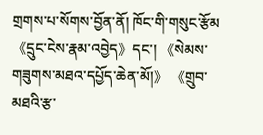གྲགས་པ་སོགས་བྱོན་ནོ། ཁོང་གི་གསུང་རྩོམ《དྲུང་ངེས་རྣམ་འབྱེད》དང་། 《སེམས་གཟུགས་མཐའ་དཔྱོད་ཆེན་མོ།》 《གྲུབ་མཐའི་རྩ་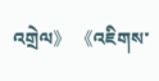འགྲེལ》 《འཇིགས་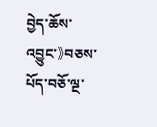བྱེད་ཆོས་འབྱུང་》བཅས་པོད་བཅོ་ལྔ་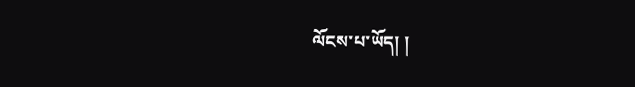ལོངས་པ་ཡོད། །